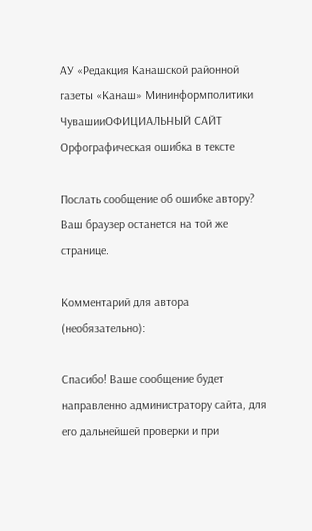АУ «Редакция Канашской районной газеты «Канаш» Мининформполитики ЧувашииОФИЦИАЛЬНЫЙ САЙТ
Орфографическая ошибка в тексте

Послать сообщение об ошибке автору?
Ваш браузер останется на той же странице.

Комментарий для автора (необязательно):

Спасибо! Ваше сообщение будет направленно администратору сайта, для его дальнейшей проверки и при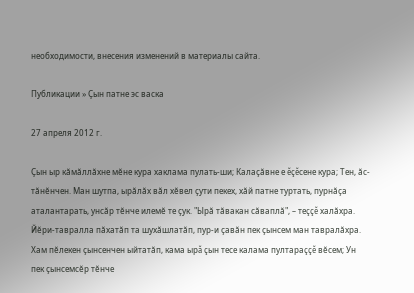необходимости, внесения изменений в материалы сайта.

Публикации » Çын патне эс васка

27 апреля 2012 г.

Çын ыр кăмăллăхне мĕне кура хаклама пулать-ши; Калаçăвне е ĕçĕсене кура; Тен, ăс-тăнĕнчен. Ман шутпа, ырăлăх вăл хĕвел çути пекех, хăй патне туртать, пурнăçа аталантарать, унсăр тĕнче илемĕ те çук. "Ырă тăвакан сăваплă", – теççĕ халăхра. Йĕри-тавралла пăхатăп та шухăшлатăп, пур-и çавăн пек çынсем ман тавралăхра. Хам пĕлекен çынсенчен ыйтатăп, кама ырă çын тесе калама пултараççĕ вĕсем; Ун пек çынсемсĕр тĕнче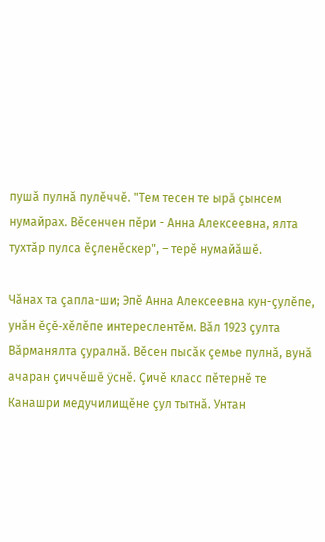пушă пулнă пулĕччĕ. "Тем тесен те ырă çынсем нумайрах. Вĕсенчен пĕри - Анна Алексеевна, ялта тухтăр пулса ĕçленĕскер", – терĕ нумайăшĕ.

Чăнах та çапла-ши; Эпĕ Анна Алексеевна кун-çулĕпе, унăн ĕçĕ-хĕлĕпе интереслентĕм. Вăл 1923 çулта Вăрманялта çуралнă. Вĕсен пысăк çемье пулнă, вунă ачаран çиччĕшĕ ÿснĕ. Çичĕ класс пĕтернĕ те Канашри медучилищĕне çул тытнă. Унтан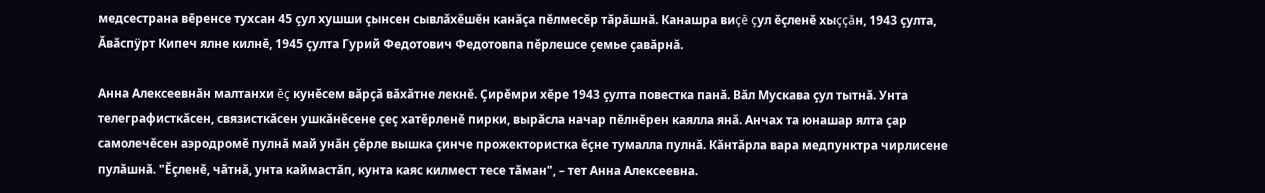медсестрана вĕренсе тухсан 45 çул хушши çынсен сывлăхĕшĕн канăçа пĕлмесĕр тăрăшнă. Канашра виçĕ çул ĕçленĕ хыççăн, 1943 çулта, Ăвăспÿрт Кипеч ялне килнĕ, 1945 çулта Гурий Федотович Федотовпа пĕрлешсе çемье çавăрнă.

Анна Алексеевнăн малтанхи ĕç кунĕсем вăрçă вăхăтне лекнĕ. Çирĕмри хĕре 1943 çулта повестка панă. Вăл Мускава çул тытнă. Унта телеграфисткăсен, связисткăсен ушкăнĕсене çеç хатĕрленĕ пирки, вырăсла начар пĕлнĕрен каялла янă. Анчах та юнашар ялта çар самолечĕсен аэродромĕ пулнă май унăн çĕрле вышка çинче прожектористка ĕçне тумалла пулнă. Кăнтăрла вара медпунктра чирлисене пулăшнă. "Ĕçленĕ, чăтнă, унта каймастăп, кунта каяс килмест тесе тăман", – тет Анна Алексеевна.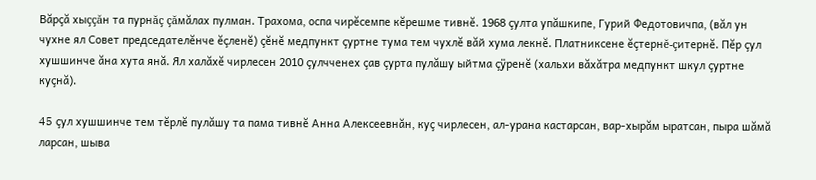Вăрçă хыççăн та пурнăç çăмăлах пулман. Трахома, оспа чирĕсемпе кĕрешме тивнĕ. 1968 çулта упăшкипе, Гурий Федотовичпа, (вăл ун чухне ял Совет председателĕнче ĕçленĕ) çĕнĕ медпункт çуртне тума тем чухлĕ вăй хума лекнĕ. Платниксене ĕçтернĕ-çитернĕ. Пĕр çул хушшинче ăна хута янă. Ял халăхĕ чирлесен 2010 çулчченех çав çурта пулăшу ыйтма çÿренĕ (хальхи вăхăтра медпункт шкул çуртне куçнă).

45 çул хушшинче тем тĕрлĕ пулăшу та пама тивнĕ Анна Алексеевнăн, куç чирлесен, ал-урана кастарсан, вар-хырăм ыратсан, пыра шăмă ларсан, шыва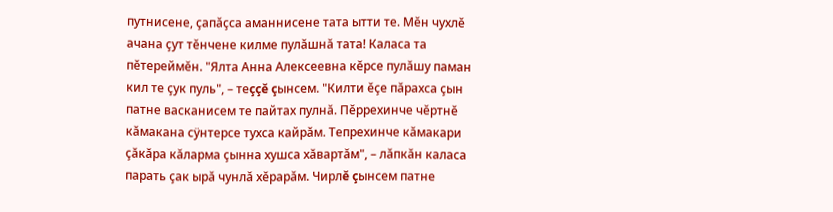путнисене, çапăçса аманнисене тата ытти те. Мĕн чухлĕ ачана çут тĕнчене килме пулăшнă тата! Каласа та пĕтереймĕн. "Ялта Анна Алексеевна кĕрсе пулăшу паман кил те çук пуль", – теççĕ çынсем. "Килти ĕçе пăрахса çын патне васканисем те пайтах пулнă. Пĕррехинче чĕртнĕ кăмакана сÿнтерсе тухса кайрăм. Тепрехинче кăмакари çăкăра кăларма çынна хушса хăвартăм", – лăпкăн каласа парать çак ырă чунлă хĕрарăм. Чирлĕ çынсем патне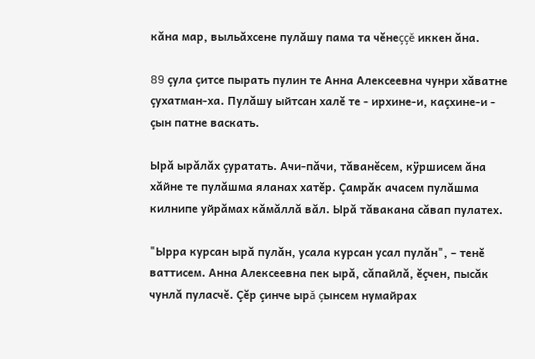кăна мар, выльăхсене пулăшу пама та чĕнеççĕ иккен ăна.

89 çула çитсе пырать пулин те Анна Алексеевна чунри хăватне çухатман-ха. Пулăшу ыйтсан халĕ те - ирхине-и, каçхине-и - çын патне васкать.

Ырă ырăлăх çуратать. Ачи-пăчи, тăванĕсем, кÿршисем ăна хăйне те пулăшма яланах хатĕр. Çамрăк ачасем пулăшма килнипе уйрăмах кăмăллă вăл. Ырă тăвакана сăвап пулатех.

"Ырра курсан ырă пулăн, усала курсан усал пулăн", – тенĕ ваттисем. Анна Алексеевна пек ырă, сăпайлă, ĕçчен, пысăк чунлă пуласчĕ. Çĕр çинче ырă çынсем нумайрах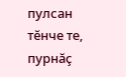пулсан тĕнче те, пурнăç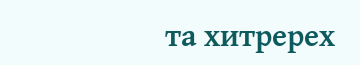та хитререх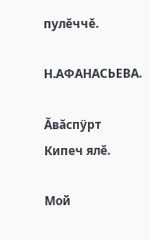пулĕччĕ.

Н.АФАНАСЬЕВА.

Ăвăспÿрт Кипеч ялĕ.

Мой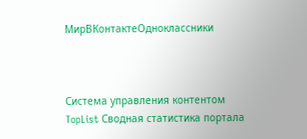МирВКонтактеОдноклассники



Система управления контентом
TopList Сводная статистика портала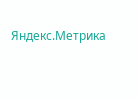Яндекс.Метрика